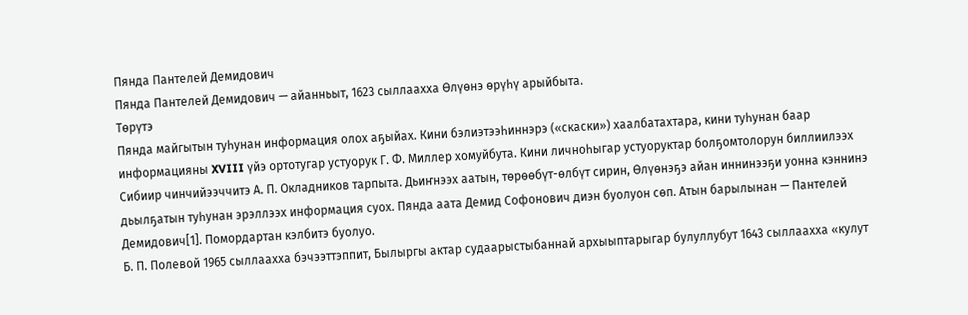Пянда Пантелей Демидович
Пянда Пантелей Демидович — айанньыт, 1623 сыллаахха Өлүөнэ өрүһү арыйбыта.
Төрүтэ
Пянда майгытын туһунан информация олох аҕыйах. Кини бэлиэтээһиннэрэ («скаски») хаалбатахтара, кини туһунан баар информацияны XVIII үйэ ортотугар устуорук Г. Ф. Миллер хомуйбута. Кини личноһыгар устуоруктар болҕомтолорун биллиилээх Сибиир чинчийээччитэ А. П. Окладников тарпыта. Дьиҥнээх аатын, төрөөбүт-өлбүт сирин, Өлүөнэҕэ айан иннинээҕи уонна кэннинэ дьылҕатын туһунан эрэллээх информация суох. Пянда аата Демид Софонович диэн буолуон сөп. Атын барылынан — Пантелей Демидович[1]. Помордартан кэлбитэ буолуо.
Б. П. Полевой 1965 сыллаахха бэчээттэппит, Былыргы актар судаарыстыбаннай архыыптарыгар булуллубут 1643 сыллаахха «кулут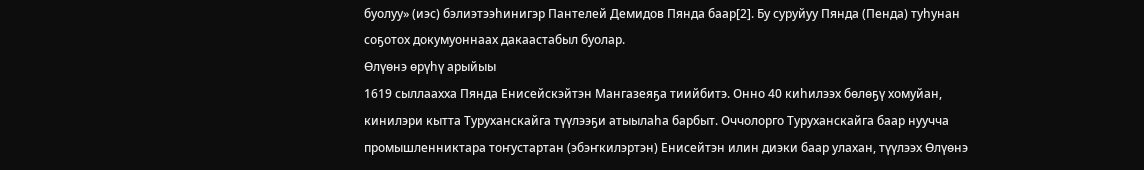буолуу» (иэс) бэлиэтээһинигэр Пантелей Демидов Пянда баар[2]. Бу суруйуу Пянда (Пенда) туһунан соҕотох докумуоннаах дакаастабыл буолар.
Өлүөнэ өрүһү арыйыы
1619 сыллаахха Пянда Енисейскэйтэн Мангазеяҕа тиийбитэ. Онно 40 киһилээх бөлөҕү хомуйан, кинилэри кытта Туруханскайга түүлээҕи атыылаһа барбыт. Оччолорго Туруханскайга баар нуучча промышленниктара тоҥустартан (эбэҥкилэртэн) Енисейтэн илин диэки баар улахан, түүлээх Өлүөнэ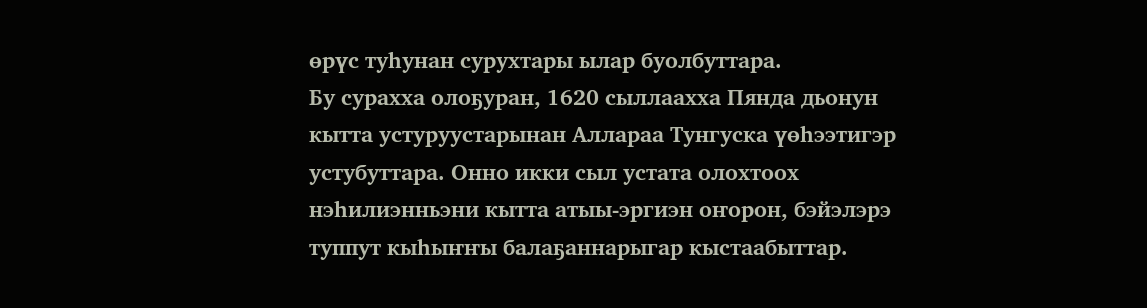өрүс туһунан сурухтары ылар буолбуттара.
Бу сурахха олоҕуран, 1620 сыллаахха Пянда дьонун кытта устуруустарынан Аллараа Тунгуска үөһээтигэр устубуттара. Онно икки сыл устата олохтоох нэһилиэнньэни кытта атыы-эргиэн оҥорон, бэйэлэрэ туппут кыһыҥҥы балаҕаннарыгар кыстаабыттар.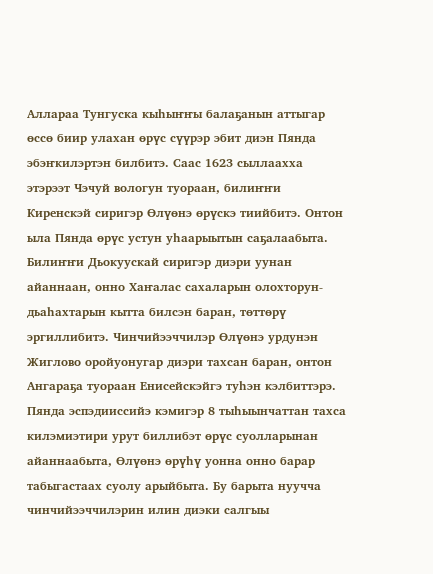Аллараа Тунгуска кыһыҥҥы балаҕанын аттыгар өссө биир улахан өрүс сүүрэр эбит диэн Пянда эбэҥкилэртэн билбитэ. Саас 1623 сыллаахха этэрээт Чэчуй вологун туораан, билиҥҥи Киренскэй сиригэр Өлүөнэ өрүскэ тиийбитэ. Онтон ыла Пянда өрүс устун уһаарыытын саҕалаабыта. Билиҥҥи Дьокуускай сиригэр диэри уунан айаннаан, онно Хаҥалас сахаларын олохторун-дьаһахтарын кытта билсэн баран, төттөрү эргиллибитэ. Чинчийээччилэр Өлүөнэ урдунэн Жиглово оройуонугар диэри тахсан баран, онтон Ангараҕа туораан Енисейскэйгэ туһэн кэлбиттэрэ.
Пянда эспэдииссийэ кэмигэр 8 тыһыынчаттан тахса килэмиэтири урут биллибэт өрүс суолларынан айаннаабыта, Өлүөнэ өрүһү уонна онно барар табыгастаах суолу арыйбыта. Бу барыта нуучча чинчийээччилэрин илин диэки салгыы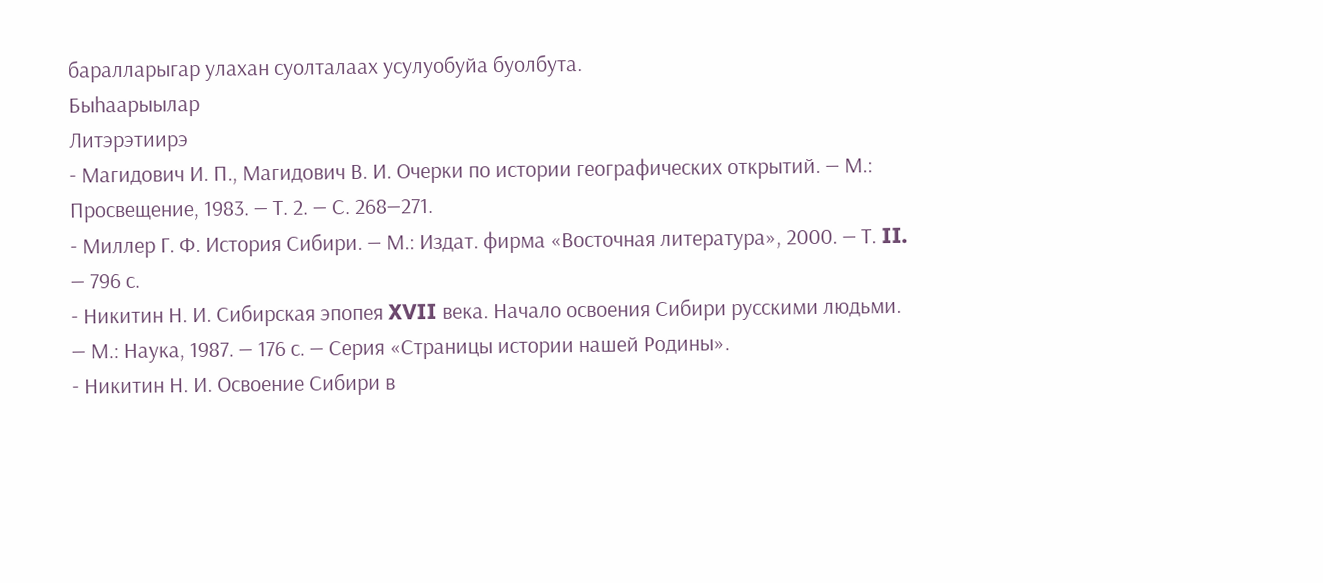баралларыгар улахан суолталаах усулуобуйа буолбута.
Быһаарыылар
Литэрэтиирэ
- Магидович И. П., Магидович В. И. Очерки по истории географических открытий. — М.: Просвещение, 1983. — Т. 2. — С. 268—271.
- Миллер Г. Ф. История Сибири. — М.: Издат. фирма «Восточная литература», 2000. — Т. II. — 796 с.
- Никитин Н. И. Сибирская эпопея XVII века. Начало освоения Сибири русскими людьми. — М.: Наука, 1987. — 176 с. — Серия «Страницы истории нашей Родины».
- Никитин Н. И. Освоение Сибири в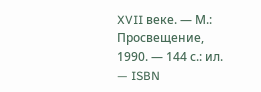XVII веке. — М.: Просвещение, 1990. — 144 с.: ил. — ISBN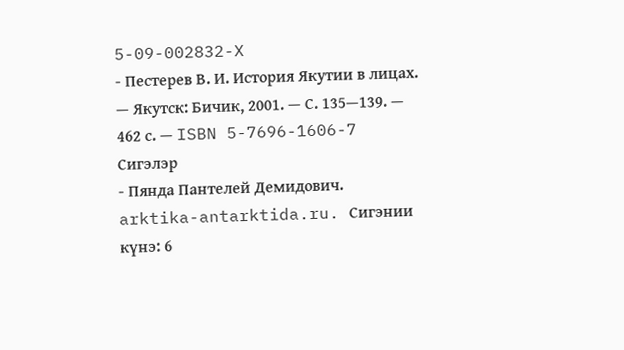5-09-002832-X
- Пестерев В. И. История Якутии в лицах. — Якутск: Бичик, 2001. — С. 135—139. — 462 с. — ISBN 5-7696-1606-7
Сигэлэр
- Пянда Пантелей Демидович. arktika-antarktida.ru. Сигэнии күнэ: 6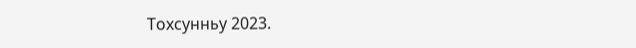Тохсунньу 2023.